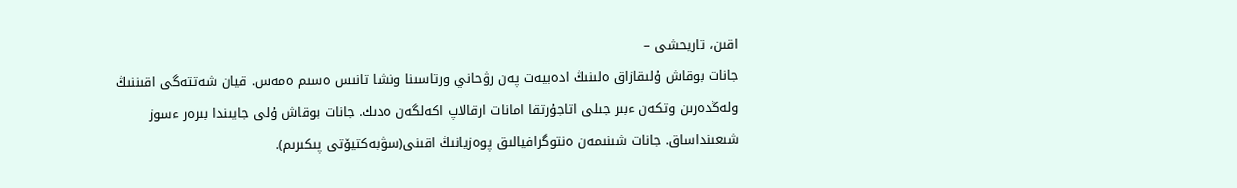اقىن، تاريحشى –
جانات بوقاش ۇلىقازاق ەلىنىڭ ادەبيەت پەن رۋحاني ورتاسىنا ونشا تانىس ەسىم ەمەس. قيان شەتتەگى اقىننىڭ ولەڭدەرىن وتكەن ءبىر جىلى اتاجۇرتقا امانات ارقالاپ اكەلگەن ەدىك. جانات بوقاش ۇلى جايىندا بىرەر ءسوز شىعىنداساق. جانات شىنىمەن ەنتوگرافيالىق پوەزيانىڭ اقىنى(سۋبەكتيۆتى پىكىرىم).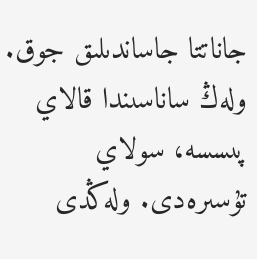جاناتتا جاساندىلىق جوق. ولەڭ ساناسىندا قالاي پىسسە، سولاي تۇسىرەدى. ولەڭدى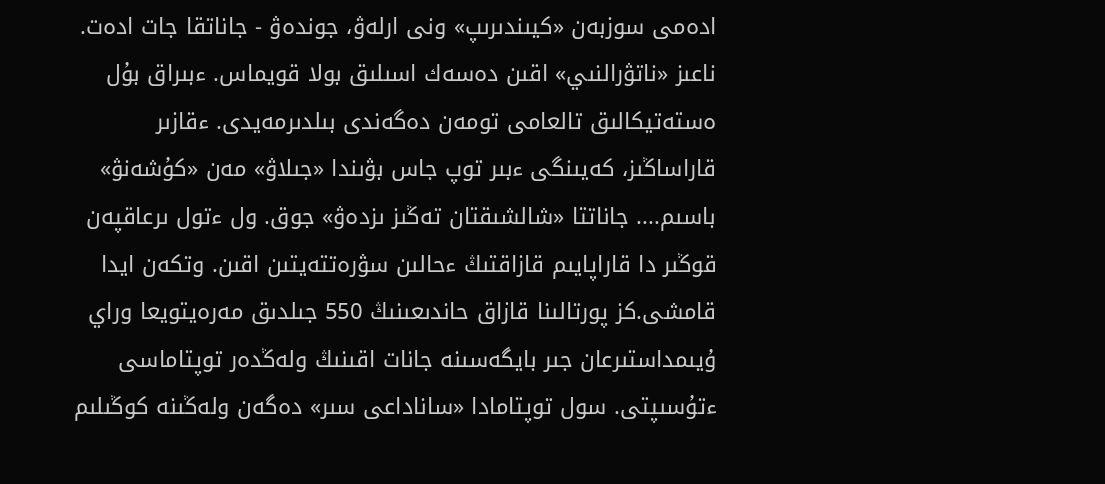ادەمى سوزبەن «كيىندىرىپ» ونى ارلەۋ، جوندەۋ - جاناتقا جات ادەت. ناعىز «ناتۋرالنىي» اقىن دەسەك اسىلىق بولا قويماس. ءبىراق بۇل ەستەتيكالىق تالعامى تومەن دەگەندى بىلدىرمەيدى. ءقازىر قاراساڭىز، كەيىنگى ءبىر توپ جاس بۋىندا «جىلاۋ» مەن «كۇشەنۋ» باسىم.... جاناتتا «شالشىقتان تەڭىز ىزدەۋ» جوق. ول ءتول ىرعاقپەن قوڭىر دا قاراپايىم قازاقتىڭ ءحالىن سۋرەتتەيتىن اقىن. وتكەن ايدا قامشى.كز پورتالىنا قازاق حاندىعىنىڭ 550 جىلدىق مەرەيتويعا وراي ۇيىمداستىرعان جىر بايگەسىنە جانات اقىنىڭ ولەڭدەر توپتاماسى ءتۇسىپتى. سول توپتامادا «ساناداعى سىر» دەگەن ولەڭىنە كوڭىلىم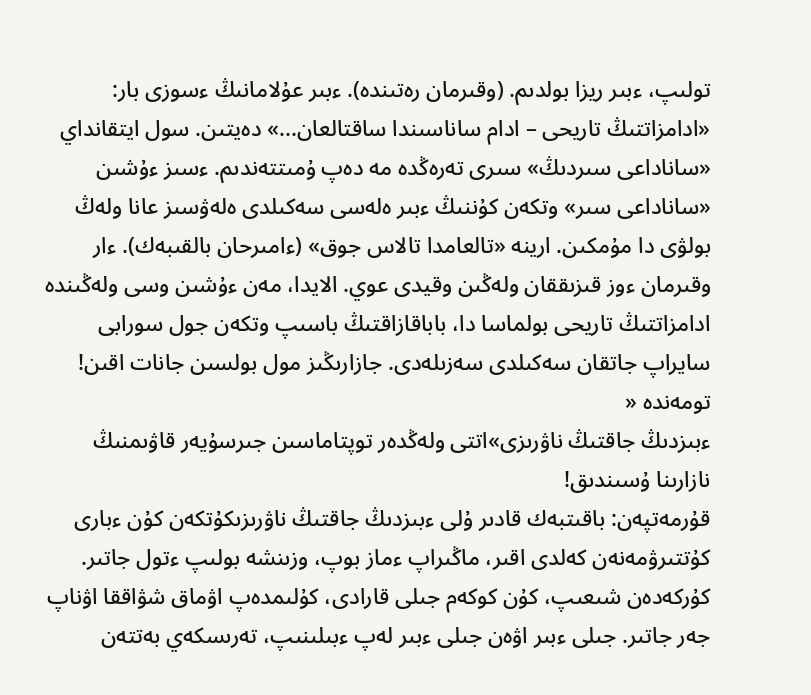تولىپ، ءبىر ريزا بولدىم. (وقىرمان رەتىندە). ءبىر عۇلامانىڭ ءسوزى بار: «ادامزاتتىڭ تاريحى – ادام ساناسىندا ساقتالعان...» دەيتىن. سول ايتقانداي «ساناداعى سىردىڭ» سىرى تەرەڭدە مە دەپ ۇمىتتەندىم. ءسىز ءۇشىن «ساناداعى سىر» وتكەن كۇننىڭ ءبىر ەلەسى سەكىلدى ەلەۋسىز عانا ولەڭ بولۋى دا مۇمكىن. ارينە «تالعامدا تالاس جوق» (ءامىرحان بالقىبەك). ءار وقىرمان ءوز قىزىققان ولەڭىن وقيدى عوي. الايدا، مەن ءۇشىن وسى ولەڭىندە ادامزاتتىڭ تاريحى بولماسا دا، باباقازاقتىڭ باسىپ وتكەن جول سورابى سايراپ جاتقان سەكىلدى سەزىلەدى. جازارىڭىز مول بولسىن جانات اقىن! تومەندە «
ءبىزدىڭ جاقتىڭ ناۋرىزى»اتتى ولەڭدەر توپتاماسىن جىرسۇيەر قاۋىمنىڭ نازارىنا ۇسىندىق!
قۇرمەتپەن: باقىتبەك قادىر ۇلى ءبىزدىڭ جاقتىڭ ناۋرىزىكۇتكەن كۇن ءبارى كۇتتىرۋمەنەن كەلدى اقىر، ماڭىراپ ءماز بوپ، وزىنشە بولىپ ءتول جاتىر. كۇركەدەن شىعىپ، كۇن كوكەم جىلى قارادى، كۇلىمدەپ اۋماق شۋاققا اۋناپ جەر جاتىر. جىلى ءبىر اۋەن جىلى ءبىر لەپ ءبىلىنىپ، تەرىسكەي بەتتەن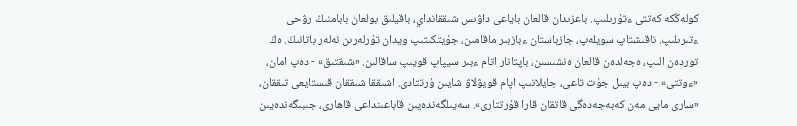كولەڭكە كەتتى ءتۇرىلىپ. باعزىدان قالعان باياعى داۋىس شىققانداي، باقيلىق بولعان بابامنىڭ رۋحى ءتىرىلىپ. ناقىشتاپ سويلەپ، جازباستان ءبازبىر ماقامىن، جۇيتكىتىپ ويدان تۇرلەرىن نەلەر باتانىڭ. ەڭ توردەن الىپ، ەجەلدەن قالعان ەنشىسىن، باپتانار اتام ءبىر سيپاپ قويىپ ساقالىن. «شىقتىق» - دەپ امان، «ءوتتى» - دەپ بيىل جۇت تاعى، جايلانىپ اپام قويۋلاۋ شايىن ۇرتتادى. اشىققا شىققان قىستايعى تىققان، «سارى مايى مەن كەبەجەدەگى قاتقان قارا قۇرتتارى». سەيىلگەندەيىن قاباعىنداعى قاھارى، جىبىگەندەيىن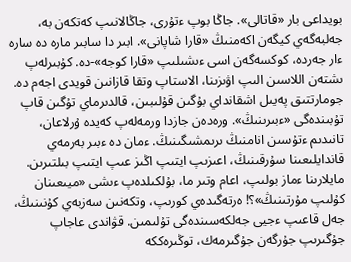بويداعى بار «قاتالى». جاڭا بوپ ءتۇرى، جاڭالانىپ كەتكەن بە، جەلبەگەي كيگەن اكەمنىڭ «قارا شاپانى». ابىر دا سابىر مارە دە سارە ءار جەردە، كوكسەگەن اسى ءىشىلىپ «قارا كوجە»-دە. كۇبىرلەپ ىشتەن اللاسىن الىپ اۋىزىنا، الاستاپ وتقا قازانىن قويدى اجەم دە. جومارتتىق پەيىل اشقانداي بۇگىن قۇلىبىن، قالدىرماي تۇگىن قاپ تۇبىندەگى «ءبىرىنىڭ». ورەدەن جازدا ورمەلەپ كەيدە ۇرلاعان، تانىدىم ءتۇسىن انامنىڭ ىرىمشىگىنىڭ. ءمان دە ءبىر بەرمەي قاندايلىعىنا سۇرقىنىڭ، اعىزىپ ايتىپ اڭىز عىپ ايتىپ بىلتىرىن. مايلارىنا ءماز بولىپ، اعام وتىر ما، بۇلكىلدەپ ءىشى «ميىعىنان كۇلىپ مۇرتىنىڭ»؟! ەرتەگىدەي كورىپ، وتكەنىن سەزبەي كۇنىنىڭ، جەل قاعىپ ءجيى جەلكەسىندەگى تۇلىمىن. قۋاندى عاجاپ جۇگىرىپ جۇرگەن جۇگىرمەك، توڭىرەككە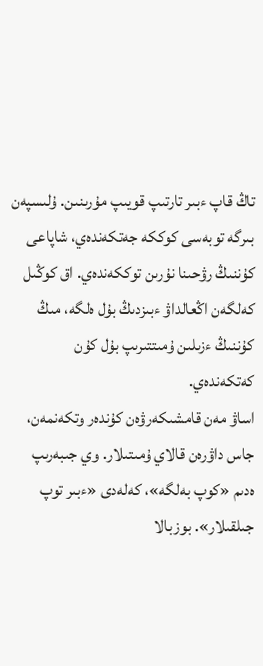تاڭ قاپ ءبىر تارتىپ قويىپ مۇرىنىن. ۇلىسپەن بىرگە توبەسى كوككە جەتكەندەي، شاپاعى كۇننىڭ رۋحىنا نۇرىن توككەندەي. اق كوڭىل كەلگەن اڭعالداۋ ءبىزدىڭ بۇل ەلگە، مىڭ كۇننىڭ ءزىلىن ۇمىتتىرىپ بۇل كۇن كەتكەندەي.
اساۋ مەن قامشىكەرۋەن كۇندەر وتكەنمەن، جاس داۋرەن قالاي ۇمىتىلار. وي جىبەرىپ ەدىم «كوپ بەلگە»، كەلەدى «ءبىر توپ جىلقىلار». بوزبالا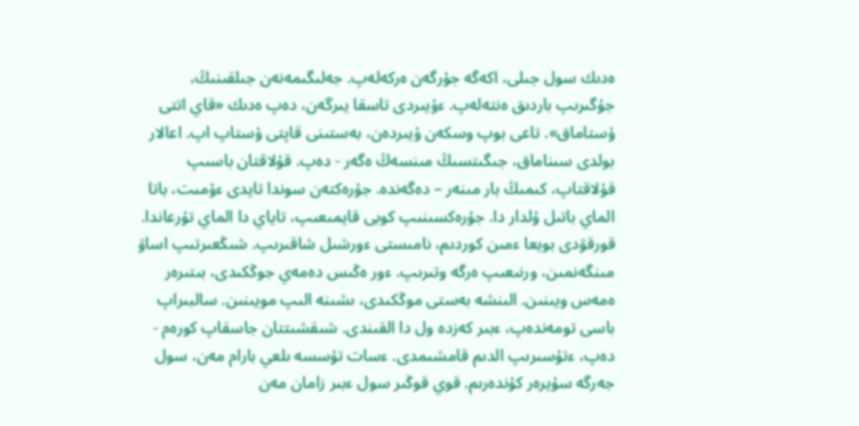ەدىك سول جىلى، اكەگە جۇرگەن ەركەلەپ. جەلىگىمەنەن جىلقىنىڭ، جۇگىرىپ باردىق ەنتەلەپ. ءۇيىردى تاسقا يىرگەن، دەپ ەدىك «قاي اتتى ۇستاماق». تاعى بوپ وسكەن ۇيىردەن، بەستىنى قاپتى ۇستاپ اپ. اعالار بولدى سىناماق، جىگىتسىڭ مىنسەڭ ەگەر - دەپ. قۇلاقتان باسىپ قۇلاقتاپ، كىمىڭ بار مىنەر – دەگەندە. جۇرەكتەن سوندا تايدى ءۇمىت، باتا الماي باتىل ۇلدار دا. جۇرەكسىنىپ كوبى قايمىعىپ، تاياي دا الماي تۇرعاندا. قورقۋدى بويعا ءمىن كوردىم، نامىستى ءورشىل شاقىرىپ. شىڭعىرتىپ اساۋ مىنگەنمىن، ورنىعىپ ەرگە وتىرىپ. ءور ەڭىس دەمەي جوڭكىدى، بىتىرەر ەمەس ويىنىن. الىنشە بەستى موڭكىدى، ىشىنە الىپ مويىنىن. سالبىراپ باسى تومەندەپ، ءبىر كەزدە ول دا القىندى. شىقشىتتان جاسقاپ كورەم - دەپ، ءتۇسىرىپ الدىم قامشىمدى. ءسات تۇسسە ىلعي بارام مەن، سول جەرگە سۇيرەر كۇندەرىم. قوي قوڭىر سول ءبىر زامان مەن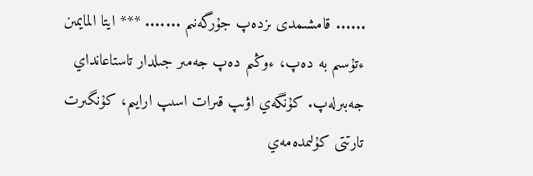...... قامشىمدى ىزدەپ جۇرگەنىم ....... *** ايتا المايمىن ءتۇسىم بە دەپ، ءوڭىم دەپ جەمىر جىلدار تاستاعانداي جەبىرلەپ. كۇنگەي اۋىپ قىرات اسىپ ارايىم، كۇنگىرت تارتتى كۇلىمدەمەي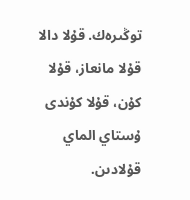توڭىرەك. قۇلا دالا قۇلا مانعاز، قۇلا كۇن، قۇلا كۇندى ۇستاي الماي قۇلادىن.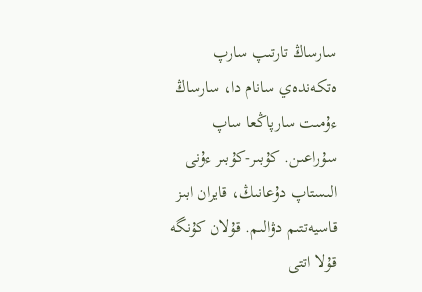سارساڭ تارتىپ سارپ ەتكەندەي سانام دا، سارساڭ ءۇمىت سارپاڭعا ساپ سۇراعىن. كۇبىر-كۇبىر ءۇنى الىستاپ دۇعانىڭ، قايران ابىز قاسيەتتىم دۋالىم. قۇلان كۇنگە قۇلا اتتى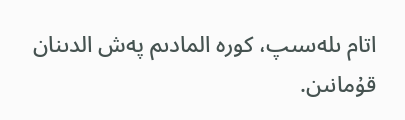اتام ىلەسىپ، كورە المادىم پەش الدىنان قۇمانىن.